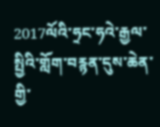2017ལོའི་ཧྲང་ཧའེ་རྒྱལ་སྤྱིའི་གློག་བརྙན་དུས་ཆེན་གྱི་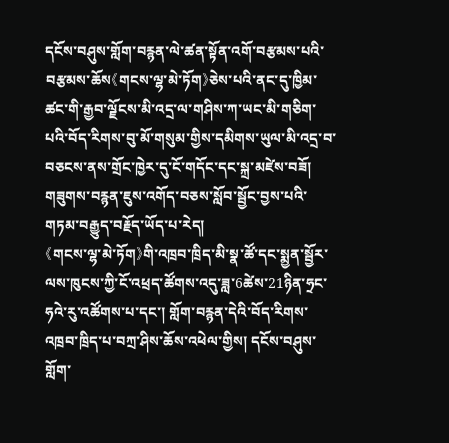དངོས་བཤུས་གློག་བརྙན་ལེ་ཚན་སྟོན་འགོ་བརྩམས་པའི་བརྩམས་ཆོས《གངས་ལྷ་མེ་ཏོག》ཅེས་པའི་ནང་དུ་ཁྱིམ་ཚང་གི་རྒྱབ་ལྗོངས་མི་འདྲ་ལ་གཤིས་ཀ་ཡང་མི་གཅིག་པའི་བོད་རིགས་བུ་མོ་གསུམ་གྱིས་དམིགས་ཡུལ་མི་འདྲ་བ་བཅངས་ནས་གྲོང་ཁྱེར་དུ་ངོ་གདོང་དང་སྐྲ་མཛེས་བཟོ། གཟུགས་བརྙན་ཇུས་འགོད་བཅས་སློབ་སྦྱོང་བྱས་པའི་གཏམ་བརྒྱུད་བརྗོད་ཡོད་པ་རེད།
《གངས་ལྷ་མེ་ཏོག》གི་འཁྲབ་ཁྲིད་མི་སྣ་ཚོ་དང་སྨྱན་སྦྱོར་ལས་ཁུངས་ཀྱི་ངོ་འཕྲད་ཚོགས་འདུ་ཟླ་6ཚེས་21ཉིན་ཧྲང་ཧའེ་རུ་འཚོགས་པ་དང་། གློག་བརྙན་དེའི་བོད་རིགས་འཁྲབ་ཁྲིད་པ་བཀྲ་ཤིས་ཆོས་འཕེལ་གྱིས། དངོས་བཤུས་གློག་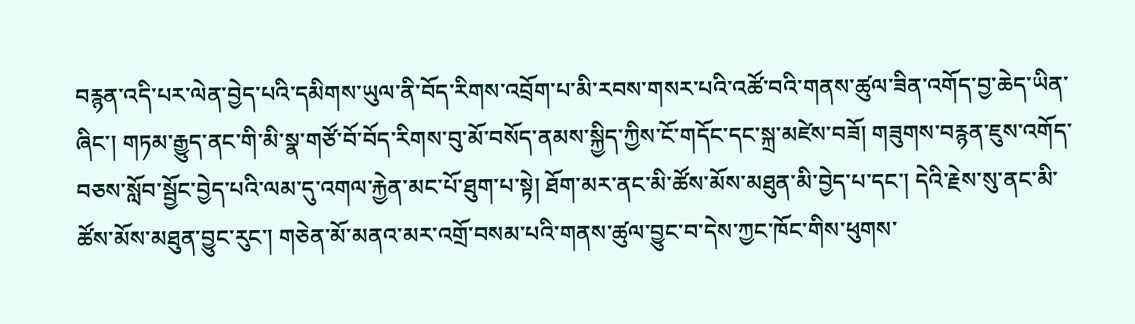བརྙན་འདི་པར་ལེན་བྱེད་པའི་དམིགས་ཡུལ་ནི་བོད་རིགས་འབྲོག་པ་མི་རབས་གསར་པའི་འཚོ་བའི་གནས་ཚུལ་ཟིན་འགོད་བྱ་ཆེད་ཡིན་ཞིང་། གཏམ་རྒྱུད་ནང་གི་མི་སྣ་གཙོ་བོ་བོད་རིགས་བུ་མོ་བསོད་ནམས་སྐྱིད་ཀྱིས་ངོ་གདོང་དང་སྐྲ་མཛེས་བཟོ། གཟུགས་བརྙན་ཇུས་འགོད་བཅས་སློབ་སྦྱོང་བྱེད་པའི་ལམ་དུ་འགལ་རྐྱེན་མང་པོ་ཐུག་པ་སྟེ། ཐོག་མར་ནང་མི་ཚོས་མོས་མཐུན་མི་བྱེད་པ་དང་། དེའི་རྗེས་སུ་ནང་མི་ཚོས་མོས་མཐུན་བྱུང་རུང་། གཅེན་མོ་མནའ་མར་འགྲོ་བསམ་པའི་གནས་ཚུལ་བྱུང་བ་དེས་ཀྱང་ཁོང་གིས་ཕུགས་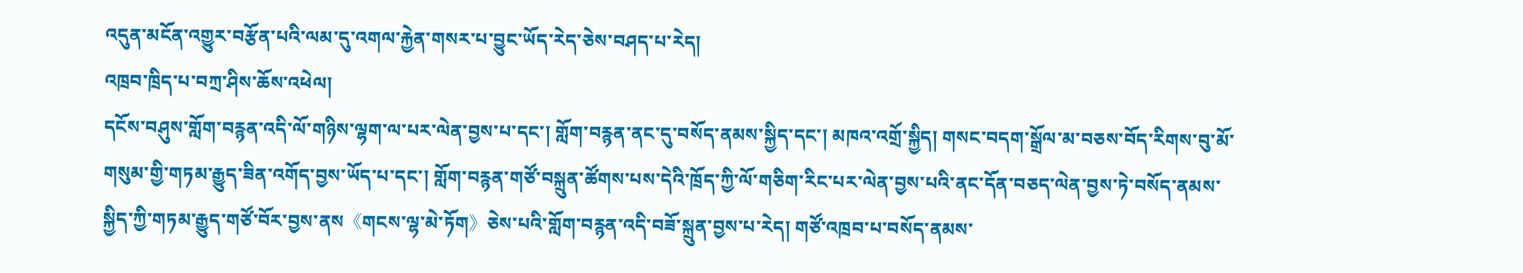འདུན་མངོན་འགྱུར་བརྩོན་པའི་ལམ་དུ་འགལ་རྐྱེན་གསར་པ་བྱུང་ཡོད་རེད་ཅེས་བཤད་པ་རེད།
འཁྲབ་ཁྲིད་པ་བཀྲ་ཤིས་ཆོས་འཕེལ།
དངོས་བཤུས་གློག་བརྙན་འདི་ལོ་གཉིས་ལྷག་ལ་པར་ལེན་བྱས་པ་དང་། གློག་བརྙན་ནང་དུ་བསོད་ནམས་སྐྱིད་དང་། མཁའ་འགྲོ་སྐྱིད། གསང་བདག་སྒྲོལ་མ་བཅས་བོད་རིགས་བུ་མོ་གསུམ་གྱི་གཏམ་རྒྱུད་ཟིན་འགོད་བྱས་ཡོད་པ་དང་། གློག་བརྙན་གཙོ་བསྐྲུན་ཚོགས་པས་དེའི་ཁྲོད་ཀྱི་ལོ་གཅིག་རིང་པར་ལེན་བྱས་པའི་ནང་དོན་བཅད་ལེན་བྱས་ཏེ་བསོད་ནམས་སྐྱིད་ཀྱི་གཏམ་རྒྱུད་གཙོ་བོར་བྱས་ནས《གངས་ལྷ་མེ་ཏོག》ཅེས་པའི་གློག་བརྙན་འདི་བཟོ་སྐྲུན་བྱས་པ་རེད། གཙོ་འཁྲབ་པ་བསོད་ནམས་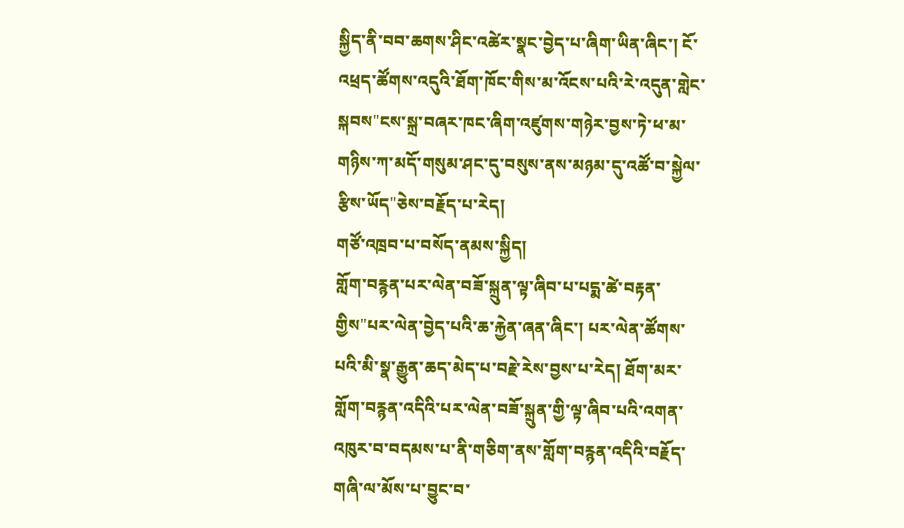སྐྱིད་ནི་བབ་ཆགས་ཤིང་འཚེར་སྣང་བྱེད་པ་ཞིག་ཡིན་ཞིང་། ངོ་འཕྲད་ཚོགས་འདུའི་ཐོག་ཁོང་གིས་མ་འོངས་པའི་རེ་འདུན་གླེང་སྐབས"ངས་སྐྲ་བཞར་ཁང་ཞིག་འཛུགས་གཉེར་བྱས་ཏེ་ཕ་མ་གཉིས་ཀ་མདོ་གསུམ་ཤང་དུ་བསུས་ནས་མཉམ་དུ་འཚོ་བ་སྐྱེལ་རྩིས་ཡོད"ཅེས་བརྗོད་པ་རེད།
གཙོ་འཁྲབ་པ་བསོད་ནམས་སྐྱིད།
གློག་བརྙན་པར་ལེན་བཟོ་སྐྲུན་ལྟ་ཞིབ་པ་པདྨ་ཚེ་བརྟན་གྱིས"པར་ལེན་བྱེད་པའི་ཆ་རྐྱེན་ཞན་ཞིང་། པར་ལེན་ཚོགས་པའི་མི་སྣ་རྒྱུན་ཆད་མེད་པ་བརྗེ་རེས་བྱས་པ་རེད། ཐོག་མར་གློག་བརྙན་འདིའི་པར་ལེན་བཟོ་སྐྲུན་གྱི་ལྟ་ཞིབ་པའི་འགན་འཁུར་བ་བདམས་པ་ནི་གཅིག་ནས་གློག་བརྙན་འདིའི་བརྗོད་གཞི་ལ་མོས་པ་བྱུང་བ་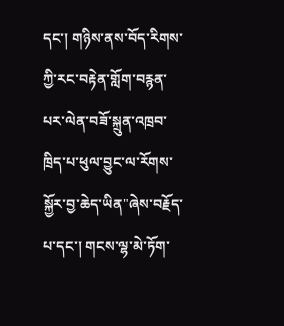དང་། གཉིས་ནས་བོད་རིགས་ཀྱི་རང་བརྟེན་གློག་བརྙན་པར་ལེན་བཟོ་སྐྲུན་འཁྲབ་ཁྲིད་པ་ཕུལ་བྱུང་ལ་རོགས་སྐྱོར་བྱ་ཆེད་ཡིན"ཞེས་བརྗོད་པ་དང་། གངས་ལྷ་མེ་ཏོག་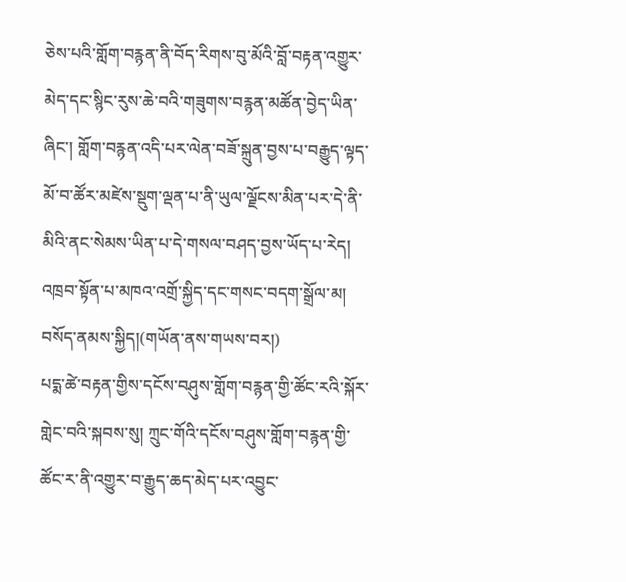ཅེས་པའི་གློག་བརྙན་ནི་བོད་རིགས་བུ་མོའི་བློ་བརྟན་འགྱུར་མེད་དང་སྙིང་རུས་ཆེ་བའི་གཟུགས་བརྙན་མཚོན་བྱེད་ཡིན་ཞིང་། གློག་བརྙན་འདི་པར་ལེན་བཟོ་སྐྲུན་བྱས་པ་བརྒྱུད་ལྟད་མོ་བ་ཚོར་མཛེས་སྡུག་ལྡན་པ་ནི་ཡུལ་ལྗོངས་མིན་པར་དེ་ནི་མིའི་ནང་སེམས་ཡིན་པ་དེ་གསལ་བཤད་བྱས་ཡོད་པ་རེད།
འཁྲབ་སྟོན་པ་མཁའ་འགྲོ་སྐྱིད་དང་གསང་བདག་སྒྲོལ་མ། བསོད་ནམས་སྐྱིད།(གཡོན་ནས་གཡས་བར།)
པདྨ་ཚེ་བརྟན་གྱིས་དངོས་བཤུས་གློག་བརྙན་གྱི་ཚོང་རའི་སྐོར་གླེང་བའི་སྐབས་སུ། ཀྲུང་གོའི་དངོས་བཤུས་གློག་བརྙན་གྱི་ཚོང་ར་ནི་འགྱུར་བ་རྒྱུད་ཆད་མེད་པར་འབྱུང་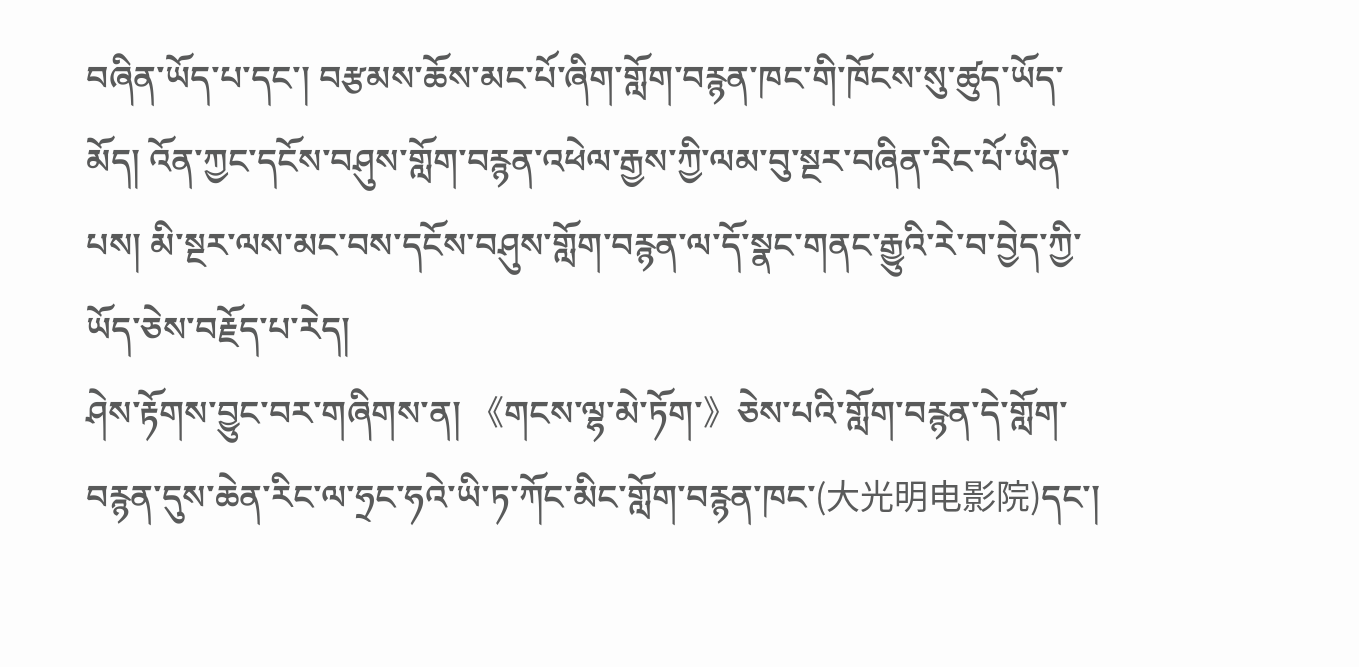བཞིན་ཡོད་པ་དང་། བརྩམས་ཆོས་མང་པོ་ཞིག་གློག་བརྙན་ཁང་གི་ཁོངས་སུ་ཚུད་ཡོད་མོད། འོན་ཀྱང་དངོས་བཤུས་གློག་བརྙན་འཕེལ་རྒྱས་ཀྱི་ལམ་བུ་སྔར་བཞིན་རིང་པོ་ཡིན་པས། མི་སྔར་ལས་མང་བས་དངོས་བཤུས་གློག་བརྙན་ལ་དོ་སྣང་གནང་རྒྱུའི་རེ་བ་བྱེད་ཀྱི་ཡོད་ཅེས་བརྗོད་པ་རེད།
ཤེས་རྟོགས་བྱུང་བར་གཞིགས་ན། 《གངས་ལྷ་མེ་ཏོག་》ཅེས་པའི་གློག་བརྙན་དེ་གློག་བརྙན་དུས་ཆེན་རིང་ལ་ཧྲང་ཧའེ་ཡི་ཏ་ཀོང་མིང་གློག་བརྙན་ཁང་(大光明电影院)དང་།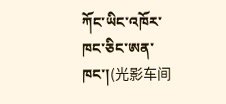ཀོང་ཡིང་འཁོར་ཁང་ཅིང་ཨན་ཁང་།(光影车间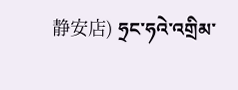静安店) ཧྲང་ཧའེ་འགྲིམ་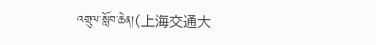འགྲུལ་སློབ་ཆེན།(上海交通大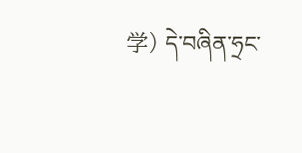学) དེ་བཞིན་ཧྲང་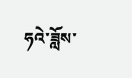ཧའེ་ཟློས་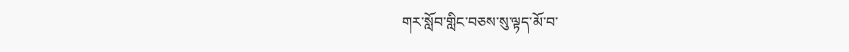གར་སློབ་གླིང་བཅས་སུ་ལྟད་མོ་བ་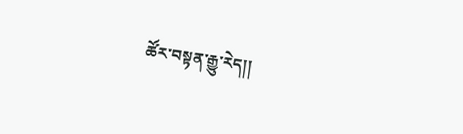ཚོར་བསྟན་རྒྱུ་རེད།།